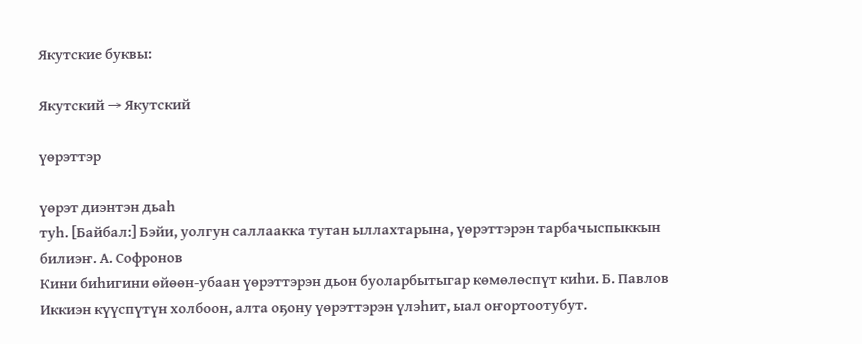Якутские буквы:

Якутский → Якутский

үөрэттэр

үөрэт диэнтэн дьаһ
туһ. [Байбал:] Бэйи, уолгун саллаакка тутан ыллахтарына, үөрэттэрэн тарбачыспыккын билиэҥ. А. Софронов
Кини биһигини өйөөн-убаан үөрэттэрэн дьон буоларбытыгар көмөлөспүт киһи. Б. Павлов
Иккиэн күүспүтүн холбоон, алта оҕону үөрэттэрэн үлэһит, ыал оҥортоотубут.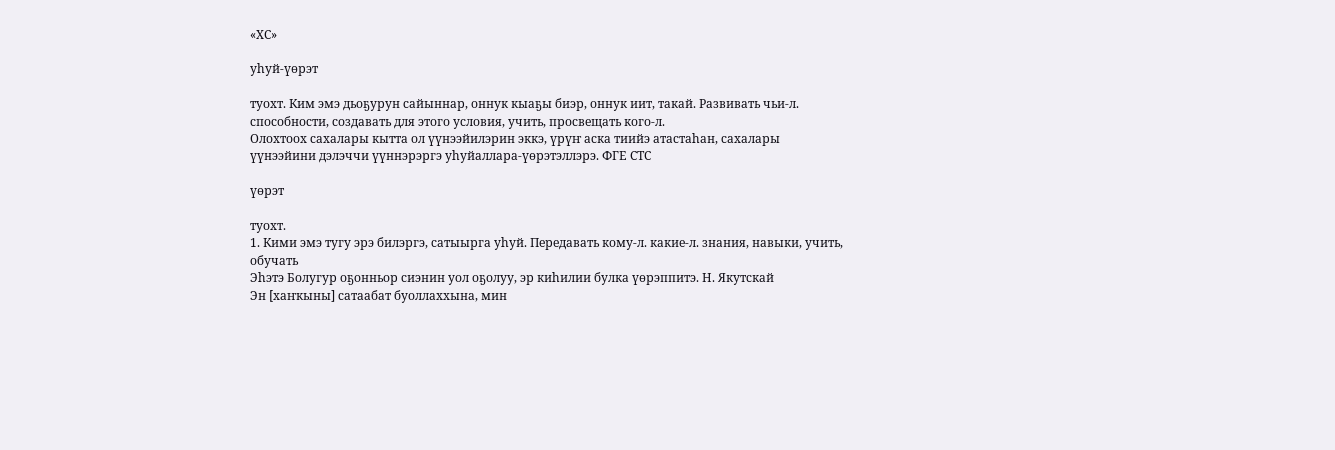«ХС»

уһуй-үөрэт

туохт. Ким эмэ дьоҕурун сайыннар, оннук кыаҕы биэр, оннук иит, такай. Развивать чьи-л. способности, создавать для этого условия, учить, просвещать кого-л.
Олохтоох сахалары кытта ол үүнээйилэрин эккэ, үрүҥ аска тиийэ атастаһан, сахалары үүнээйини дэлэччи үүннэрэргэ уһуйаллара-үөрэтэллэрэ. ФГЕ СТС

үөрэт

туохт.
1. Кими эмэ тугу эрэ билэргэ, сатыырга уһуй. Передавать кому-л. какие-л. знания, навыки, учить, обучать
Эһэтэ Болугур оҕонньор сиэнин уол оҕолуу, эр киһилии булка үөрэппитэ. Н. Якутскай
Эн [хаҥкыны] сатаабат буоллаххына, мин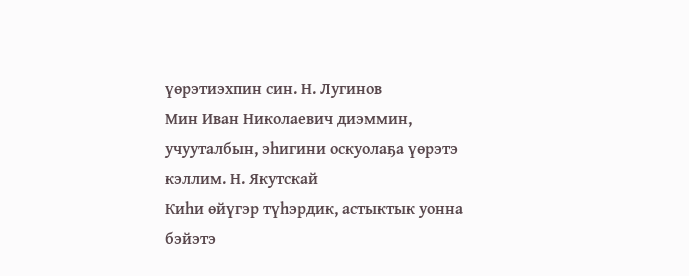үөрэтиэхпин син. Н. Лугинов
Мин Иван Николаевич диэммин, учууталбын, эһигини оскуолаҕа үөрэтэ кэллим. Н. Якутскай
Киһи өйүгэр түһэрдик, астыктык уонна бэйэтэ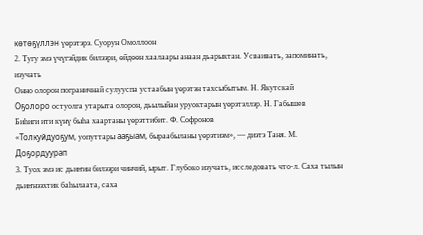көтөҕүллэн үөрэтэрэ. Суорун Омоллоон
2. Тугу эмэ үчүгэйдик билээри, өйдөөн хаалаары анаан дьарыктан. Усваивать, запоминать, изучать
Онно олорон пограничнай сулууспа устаабын үөрэтэн тахсыбытым. Н. Якутскай
Оҕолоро остуолга утарыта олорон, дьылыйан уруоктарын үөрэтэллэр. Н. Габышев
Биһиги ити күнү быһа хаартаны үөрэттибит. Ф. Софронов
«Толкуйдуоҕум, уопуттары ааҕыам, быраабыланы үөрэтиэм», — диэтэ Таня. М. Доҕордуурап
3. Туох эмэ ис дьиҥин билээри чинчий, ырыт. Глубоко изучать, исследовать что-л. Саха тылын дьиҥнээхтик баһылаата, саха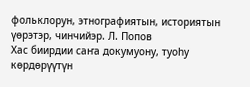фольклорун, этнографиятын, историятын үөрэтэр, чинчийэр. Л. Попов
Хас биирдии саҥа докумуону, туоһу көрдөрүүтүн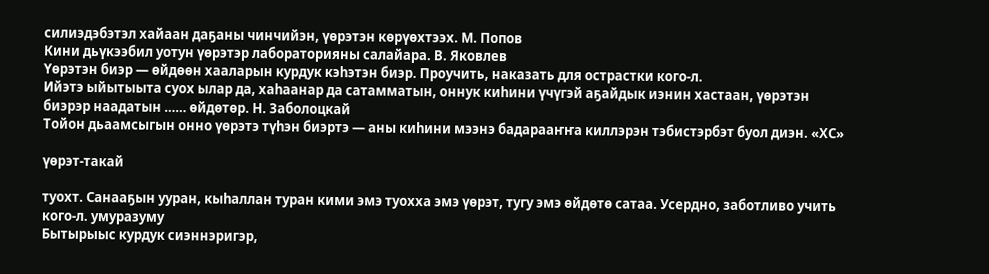силиэдэбэтэл хайаан даҕаны чинчийэн, үөрэтэн көрүөхтээх. М. Попов
Кини дьүкээбил уотун үөрэтэр лабораторияны салайара. В. Яковлев
Үөрэтэн биэр — өйдөөн хааларын курдук кэһэтэн биэр. Проучить, наказать для острастки кого-л.
Ийэтэ ыйытыыта суох ылар да, хаһаанар да сатамматын, оннук киһини үчүгэй аҕайдык иэнин хастаан, үөрэтэн биэрэр наадатын …… өйдөтөр. Н. Заболоцкай
Тойон дьаамсыгын онно үөрэтэ түһэн биэртэ — аны киһини мээнэ бадарааҥҥа киллэрэн тэбистэрбэт буол диэн. «ХС»

үөрэт-такай

туохт. Санааҕын ууран, кыһаллан туран кими эмэ туохха эмэ үөрэт, тугу эмэ өйдөтө сатаа. Усердно, заботливо учить кого-л. умуразуму
Бытырыыс курдук сиэннэригэр,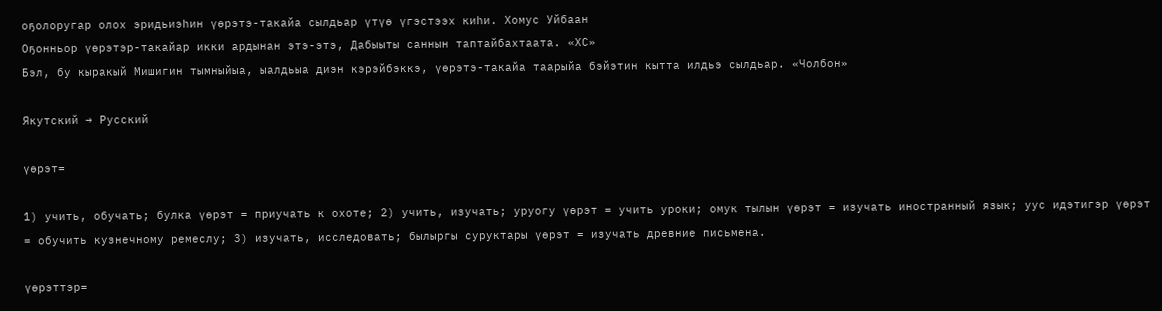оҕолоругар олох эридьиэһин үөрэтэ-такайа сылдьар үтүө үгэстээх киһи. Хомус Уйбаан
Оҕонньор үөрэтэр-такайар икки ардынан этэ-этэ, Дабыыты саннын таптайбахтаата. «ХС»
Бэл, бу кыракый Мишигин тымныйыа, ыалдьыа диэн кэрэйбэккэ, үөрэтэ-такайа таарыйа бэйэтин кытта илдьэ сылдьар. «Чолбон»

Якутский → Русский

үөрэт=

1) учить, обучать; булка үөрэт = приучать к охоте; 2) учить, изучать; уруогу үөрэт = учить уроки; омук тылын үөрэт = изучать иностранный язык; уус идэтигэр үөрэт = обучить кузнечному ремеслу; 3) изучать, исследовать; былыргы суруктары үөрэт = изучать древние письмена.

үөрэттэр=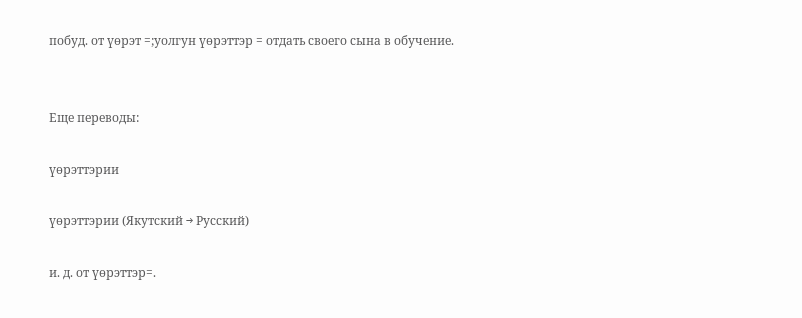побуд. от үөрэт =;уолгун үөрэттэр = отдать своего сына в обучение.


Еще переводы:

үөрэттэрии

үөрэттэрии (Якутский → Русский)

и. д. от үөрэттэр=.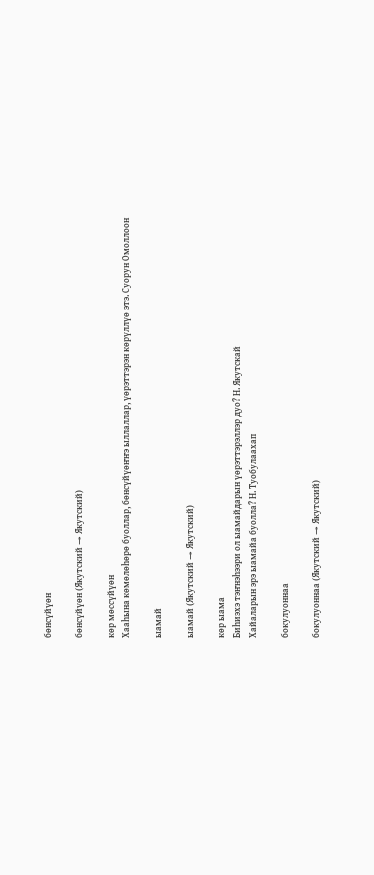бөнсүйүөн

бөнсүйүөн (Якутский → Якутский)

көр мөссүйүөн
Хааһына көмөлөһөрө буоллар, бөнсүйүөҥҥэ ыллаллар, үөрэттэрэн көрүллүө этэ. Суорун Омоллоон

ыамай

ыамай (Якутский → Якутский)

көр ыама
Биһиэхэ тэҥнэһээри ол ыамайдарын үөрэттэрэллэр дуо? Н. Якутскай
Хайаларын эрэ ыамайа буолла? Н. Туобулаахап

бокулуоннаа

бокулуоннаа (Якутский → Якутский)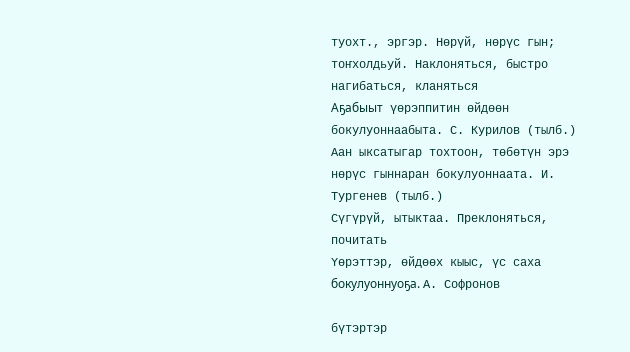туохт., эргэр. Нөрүй, нөрүс гын; тоҥхолдьуй. Наклоняться, быстро нагибаться, кланяться
Аҕабыыт үөрэппитин өйдөөн бокулуоннаабыта. С. Курилов (тылб.)
Аан ыксатыгар тохтоон, төбөтүн эрэ нөрүс гыннаран бокулуоннаата. И. Тургенев (тылб.)
Сүгүрүй, ытыктаа. Преклоняться, почитать
Үөрэттэр, өйдөөх кыыс, үс саха бокулуоннуоҕа. А. Софронов

бүтэртэр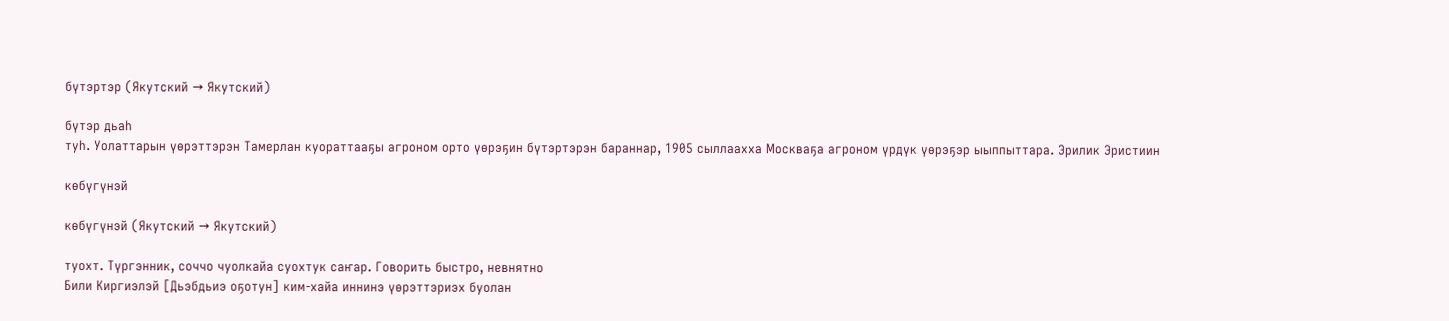бүтэртэр (Якутский → Якутский)

бүтэр дьаһ
туһ. Уолаттарын үөрэттэрэн Тамерлан куораттааҕы агроном орто үөрэҕин бүтэртэрэн бараннар, 1905 сыллаахха Москваҕа агроном үрдүк үөрэҕэр ыыппыттара. Эрилик Эристиин

көбүгүнэй

көбүгүнэй (Якутский → Якутский)

туохт. Түргэнник, соччо чуолкайа суохтук саҥар. Говорить быстро, невнятно
Били Киргиэлэй [Дьэбдьиэ оҕотун] ким-хайа иннинэ үөрэттэриэх буолан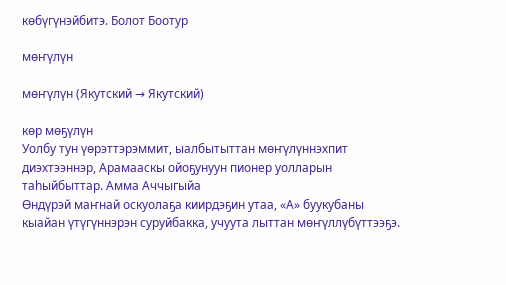көбүгүнэйбитэ. Болот Боотур

мөҥүлүн

мөҥүлүн (Якутский → Якутский)

көр мөҕүлүн
Уолбу тун үөрэттэрэммит, ыалбытыттан мөҥүлүннэхпит диэхтээннэр, Арамааскы ойоҕунуун пионер уолларын таһыйбыттар. Амма Аччыгыйа
Өндүрэй маҥнай оскуолаҕа киирдэҕин утаа, «А» буукубаны кыайан үтүгүннэрэн суруйбакка, учуута лыттан мөҥүллүбүттээҕэ.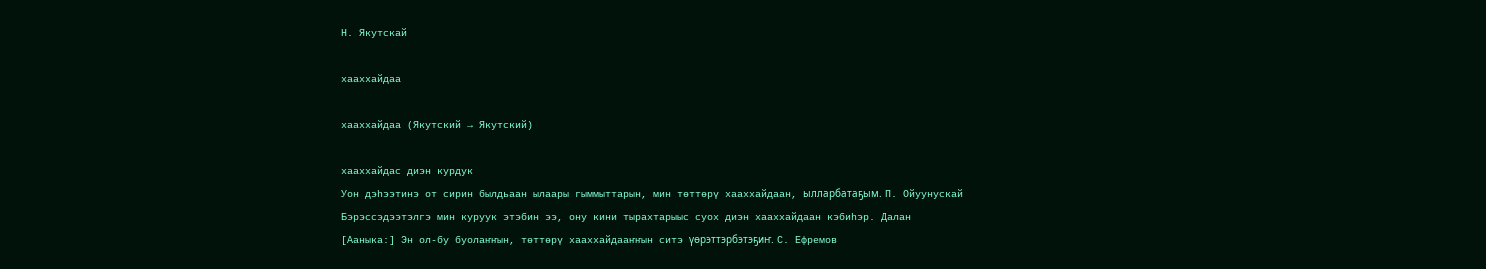Н. Якутскай

хааххайдаа

хааххайдаа (Якутский → Якутский)

хааххайдас диэн курдук
Уон дэһээтинэ от сирин былдьаан ылаары гыммыттарын, мин төттөрү хааххайдаан, ылларбатаҕым. П. Ойуунускай
Бэрэссэдээтэлгэ мин куруук этэбин ээ, ону кини тырахтарыыс суох диэн хааххайдаан кэбиһэр. Далан
[Ааныка:] Эн ол-бу буолаҥҥын, төттөрү хааххайдааҥҥын ситэ үөрэттэрбэтэҕиҥ. С. Ефремов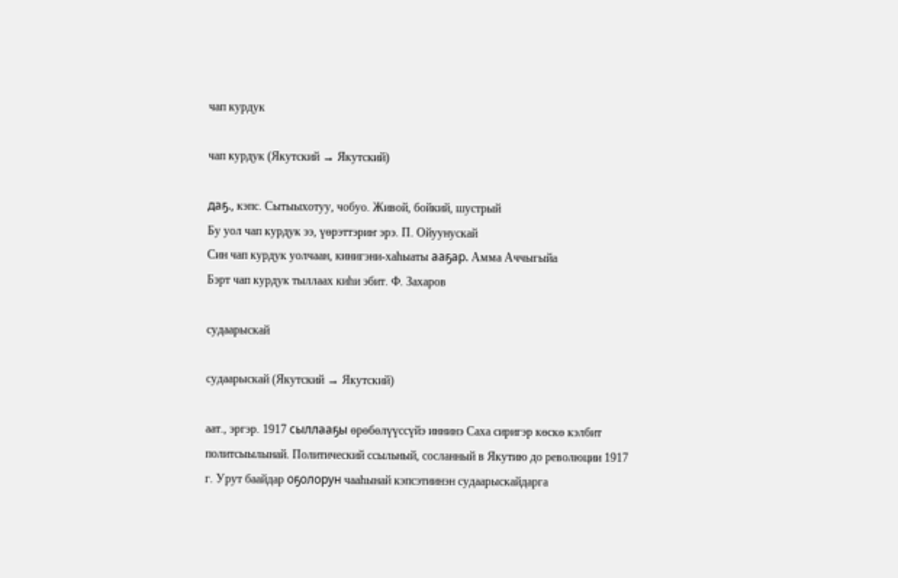чап курдук

чап курдук (Якутский → Якутский)

даҕ., кэпс. Сытыыхотуу, чобуо. Живой, бойкий, шустрый
Бу уол чап курдук ээ, үөрэттэриҥ эрэ. П. Ойуунускай
Син чап курдук уолчаан, кинигэни-хаһыаты ааҕар. Амма Аччыгыйа
Бэрт чап курдук тыллаах киһи эбит. Ф. Захаров

судаарыскай

судаарыскай (Якутский → Якутский)

аат., эргэр. 1917 сыллааҕы өрөбөлүүссүйэ иннинэ Саха сиригэр көскө кэлбит политсыылынай. Политический ссыльный, сосланный в Якутию до революции 1917 г. Урут баайдар оҕолорун чааһынай кэпсэтиинэн судаарыскайдарга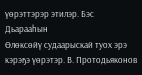үөрэттэрэр этилэр. Бэс Дьарааһын
Өлөксөйү судаарыскай туох эрэ кэрэҕэ үөрэтэр. В. Протодьяконов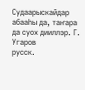Судаарыскайдар абааһы да, таҥара да суох дииллэр. Г. Угаров
русск.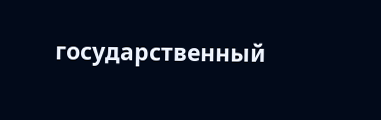государственный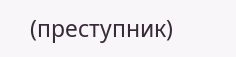(преступник)